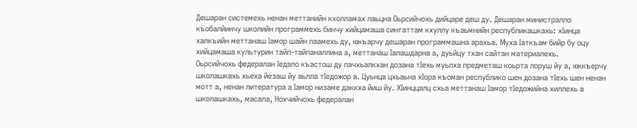Дешаран системехь ненан меттанийн кхолламах лаьцна Оьрсийчохь дийцаре деш ду. Дешаран министралло къобалйинчу школийн программехь бинчу хийцамаша сингаттам кхуллу къаьмнийн республикашкахь: хӀинца халкъийн меттанаш Ӏамор шайн лаамехь ду, юкъарчу дешаран программашна арахьа. Муха Ӏаткъам бийр бу оцу хийцамаша культурин тайп-тайпаналлина а, меттанаш Ӏалашдарна а, дуьйцу тхан сайтан материалехь.
Оьрсийчохь федералан Ӏедало къастош ду пачхьалкхан дозана тIехь муьлха предметаш коьрта лоруш йу а, юккъерчу школашкахь хьеха йезаш йу аьлла тIедожор а. Цуьнца цхьаьна хӀора къоман республико шен дозана тӀехь шен ненан мотт а, ненан литература а Ӏамор низаме даккха йиш йу. ХӀинццалц схьа меттанаш Iамор тIедожийна хиллехь а школашкахь, масала, Нохчийчохь федералан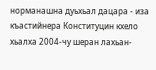норманашна дуьхьал дацара - иза къастийнера Конституцин кхело хьалха 2004-чу шеран лахьан-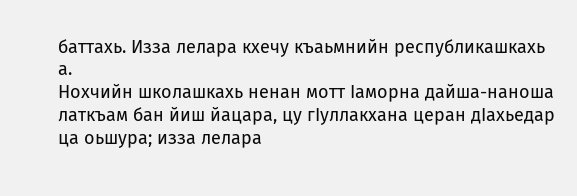баттахь. Изза лелара кхечу къаьмнийн республикашкахь а.
Нохчийн школашкахь ненан мотт Ӏаморна дайша-наноша латкъам бан йиш йацара, цу гӀуллакхана церан дIахьедар ца оьшура; изза лелара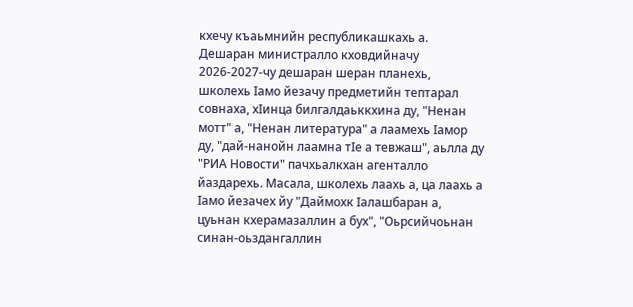кхечу къаьмнийн республикашкахь а.
Дешаран министралло кховдийначу 2026-2027-чу дешаран шеран планехь, школехь Ӏамо йезачу предметийн тептарал совнаха, хӀинца билгалдаьккхина ду, "Ненан мотт" а, "Ненан литература" а лаамехь Ӏамор ду, "дай-нанойн лаамна тӀе а тевжаш", аьлла ду "РИА Новости" пачхьалкхан агенталло йаздарехь. Масала, школехь лаахь а, ца лаахь а Iамо йезачех йу "Даймохк Iалашбаран а, цуьнан кхерамазаллин а бух", "Оьрсийчоьнан синан-оьздангаллин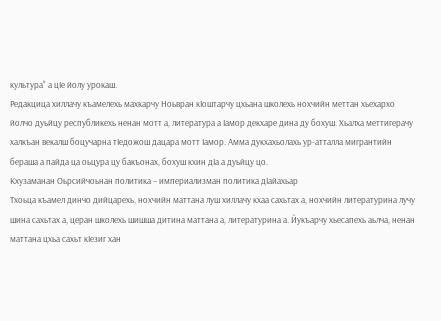культура" а цIе йолу урокаш.
Редакцица хиллачу къамелехь махкарчу Ноьвран кӀоштарчу цхьана школехь нохчийн меттан хьехархо йолчо дуьйцу республикехь ненан мотт а, литература а Ӏамор декхаре дина ду бохуш. Хьалха меттигерачу халкъан векалш боцучарна тIедожош дацара мотт Iамор. Амма дукхахьолахь ур-атталла мигрантийн бераша а пайда ца оьцура цу бакъонах, бохуш кхин дӀа а дуьйцу цо.
Кхузаманан Оьрсийчоьнан политика – империализман политика дIайахьар
Тхоьца къамел динчо дийцарехь, нохчийн маттана луш хиллачу кхаа сахьтах а, нохчийн литературина лучу шина сахьтах а, церан школехь шишша дитина маттана а, литературина а. Йукъарчу хьесапехь аьлча, ненан маттана цхьа сахьт кӀезиг хан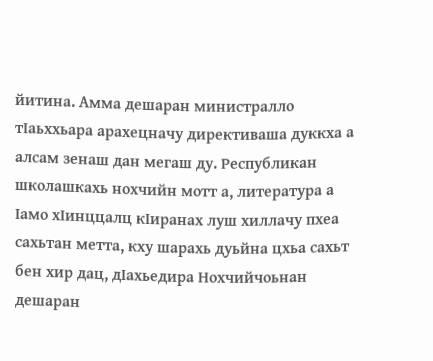йитина. Амма дешаран министралло тӀаьххьара арахецначу директиваша дуккха а алсам зенаш дан мегаш ду. Республикан школашкахь нохчийн мотт а, литература а Ӏамо хIинццалц кӀиранах луш хиллачу пхеа сахьтан метта, кху шарахь дуьйна цхьа сахьт бен хир дац, дӀахьедира Нохчийчоьнан дешаран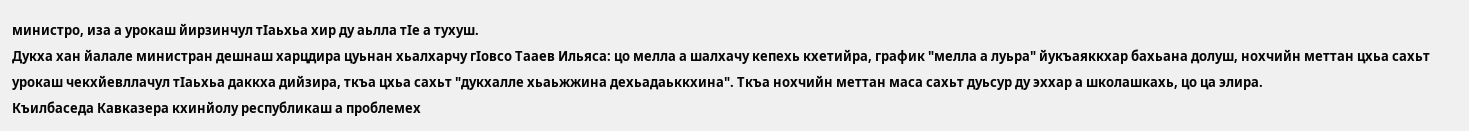министро, иза а урокаш йирзинчул тIаьхьа хир ду аьлла тӀе а тухуш.
Дукха хан йалале министран дешнаш харцдира цуьнан хьалхарчу гӀовсо Тааев Ильяса: цо мелла а шалхачу кепехь кхетийра, график "мелла а луьра" йукъаяккхар бахьана долуш, нохчийн меттан цхьа сахьт урокаш чекхйевллачул тIаьхьа даккха дийзира, ткъа цхьа сахьт "дукхалле хьаьжжина дехьадаьккхина". Ткъа нохчийн меттан маса сахьт дуьсур ду эххар а школашкахь, цо ца элира.
Къилбаседа Кавказера кхинйолу республикаш а проблемех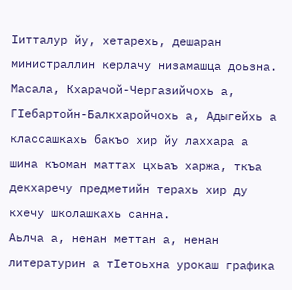Iитталур йу, хетарехь, дешаран министраллин керлачу низамашца доьзна. Масала, Кхарачой-Чергазийчохь а, ГӀебартойн-Балкхаройчохь а, Адыгейхь а классашкахь бакъо хир йу лаххара а шина къоман маттах цхьаъ харжа, ткъа декхаречу предметийн терахь хир ду кхечу школашкахь санна.
Аьлча а, ненан меттан а, ненан литературин а тӀетоьхна урокаш графика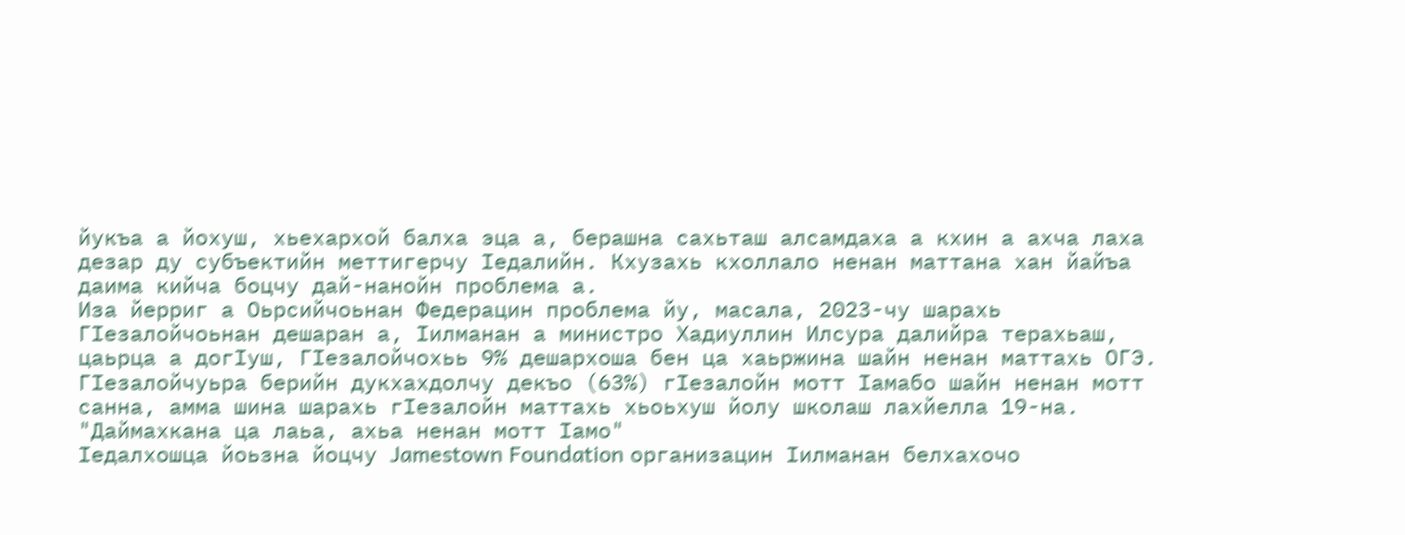йукъа а йохуш, хьехархой балха эца а, берашна сахьташ алсамдаха а кхин а ахча лаха дезар ду субъектийн меттигерчу Ӏедалийн. Кхузахь кхоллало ненан маттана хан йайъа даима кийча боцчу дай-нанойн проблема а.
Иза йерриг а Оьрсийчоьнан Федерацин проблема йу, масала, 2023-чу шарахь ГIезалойчоьнан дешаран а, Ӏилманан а министро Хадиуллин Илсура далийра терахьаш, цаьрца а догӀуш, ГIезалойчохьь 9% дешархоша бен ца хаьржина шайн ненан маттахь ОГЭ. ГIезалойчуьра берийн дукхахдолчу декъо (63%) гIезалойн мотт Ӏамабо шайн ненан мотт санна, амма шина шарахь гIезалойн маттахь хьоьхуш йолу школаш лахйелла 19-на.
"Даймахкана ца лаьа, ахьа ненан мотт Iамо"
Iедалхошца йоьзна йоцчу Jamestown Foundation организацин Ӏилманан белхахочо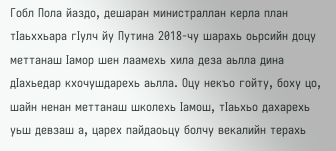Гобл Пола йаздо, дешаран министраллан керла план тӀаьххьара гӀулч йу Путина 2018-чу шарахь оьрсийн доцу меттанаш Ӏамор шен лаамехь хила деза аьлла дина дӀахьедар кхочушдарехь аьлла. Оцу некъо гойту, боху цо, шайн ненан меттанаш школехь Ӏамош, тӀаьхьо дахарехь уьш девзаш а, царех пайдаоьцу болчу векалийн терахь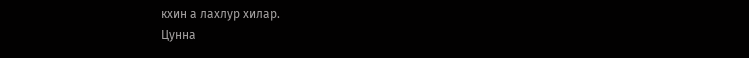кхин а лахлур хилар.
Цунна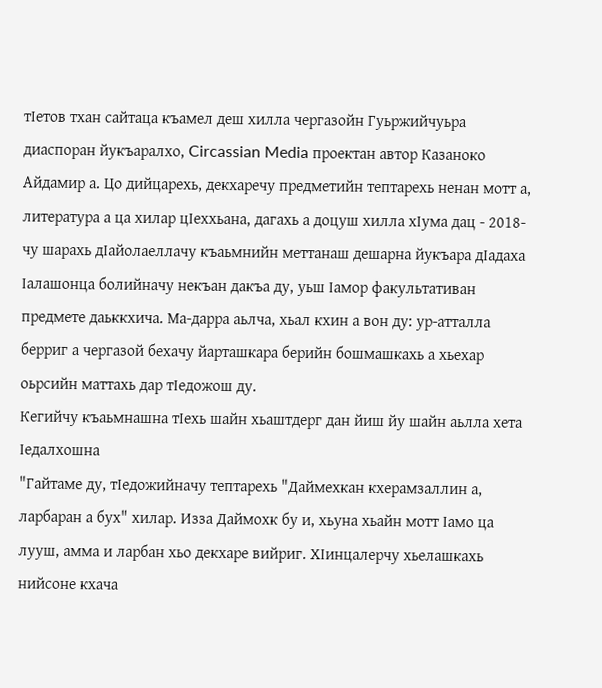тIетов тхан сайтаца къамел деш хилла чергазойн Гуьржийчуьра диаспоран йукъаралхо, Circassian Media проектан автор Казаноко Айдамир а. Цо дийцарехь, декхаречу предметийн тептарехь ненан мотт а, литература а ца хилар цIеххьана, дагахь а доцуш хилла хIума дац - 2018-чу шарахь дӀайолаеллачу къаьмнийн меттанаш дешарна йукъара дӀадаха Iалашонца болийначу некъан дакъа ду, уьш Ӏамор факультативан предмете даьккхича. Ма-дарра аьлча, хьал кхин а вон ду: ур-атталла берриг а чергазой бехачу йарташкара берийн бошмашкахь а хьехар оьрсийн маттахь дар тIедожош ду.
Кегийчу къаьмнашна тIехь шайн хьаштдерг дан йиш йу шайн аьлла хета Iедалхошна
"Гайтаме ду, тӀедожийначу тептарехь "Даймехкан кхерамзаллин а, ларбаран а бух" хилар. Изза Даймохк бу и, хьуна хьайн мотт Ӏамо ца лууш, амма и ларбан хьо декхаре вийриг. ХӀинцалерчу хьелашкахь нийсоне кхача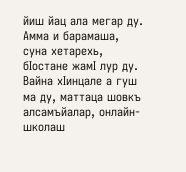йиш йац ала мегар ду. Амма и барамаша, суна хетарехь, бIостане жамI лур ду. Вайна хIинцале а гуш ма ду, маттаца шовкъ алсамъйалар, онлайн-школаш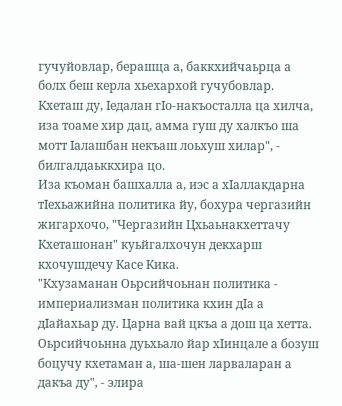гучуйовлар, берашца а, баккхийчаьрца а болх беш керла хьехархой гучубовлар. Кхеташ ду, Ӏедалан гӀо-накъосталла ца хилча, иза тоаме хир дац, амма гуш ду халкъо ша мотт Ӏалашбан некъаш лоьхуш хилар", - билгалдаьккхира цо.
Иза къоман башхалла а, иэс а хӀаллакдарна тӀехьажийна политика йу, бохура чергазийн жигархочо, "Чергазийн Цхьаьнакхеттачу Кхеташонан" куьйгалхочун декхарш кхочушдечу Касе Кика.
"Кхузаманан Оьрсийчоьнан политика - империализман политика кхин дӀа а дӀайахьар ду. Царна вай цкъа а дош ца хетта. Оьрсийчоьнна дуьхьало йар хӀинцале а бозуш боцучу кхетаман а, ша-шен ларваларан а дакъа ду", - элира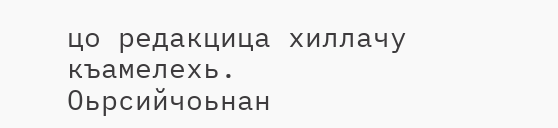цо редакцица хиллачу къамелехь.
Оьрсийчоьнан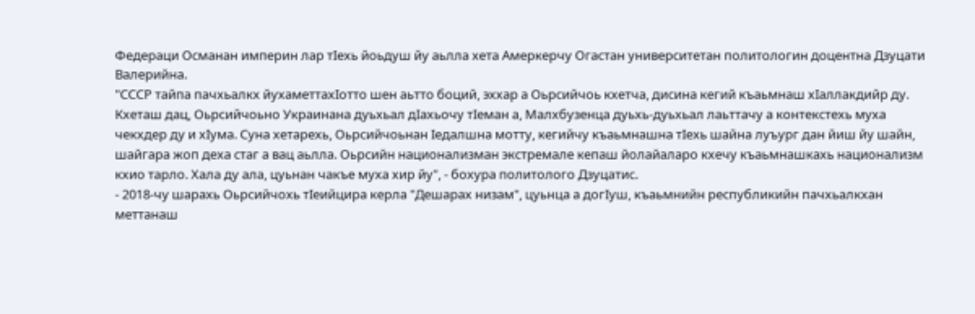Федераци Османан империн лар тӀехь йоьдуш йу аьлла хета Амеркерчу Огастан университетан политологин доцентна Дзуцати Валерийна.
"СССР тайпа пачхьалкх йухаметтахIотто шен аьтто боций, эххар а Оьрсийчоь кхетча, дисина кегий къаьмнаш хIаллакдийр ду. Кхеташ дац, Оьрсийчоьно Украинана дуьхьал дӀахьочу тӀеман а, Малхбузенца дуьхь-дуьхьал лаьттачу а контекстехь муха чекхдер ду и хӀума. Суна хетарехь, Оьрсийчоьнан Ӏедалшна мотту, кегийчу къаьмнашна тIехь шайна луъург дан йиш йу шайн, шайгара жоп деха стаг а вац аьлла. Оьрсийн национализман экстремале кепаш йолайаларо кхечу къаьмнашкахь национализм кхио тарло. Хала ду ала, цуьнан чакъе муха хир йу", - бохура политолого Дзуцатис.
- 2018-чу шарахь Оьрсийчохь тӀеийцира керла "Дешарах низам", цуьнца а догӀуш, къаьмнийн республикийн пачхьалкхан меттанаш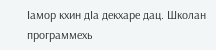Ӏамор кхин дIа декхаре дац. Школан программехь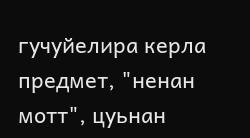гучуйелира керла предмет, "ненан мотт", цуьнан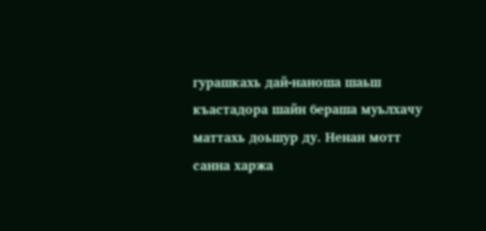гурашкахь дай-наноша шаьш къастадора шайн бераша муьлхачу маттахь доьшур ду. Ненан мотт санна харжа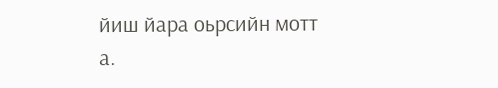йиш йара оьрсийн мотт а.